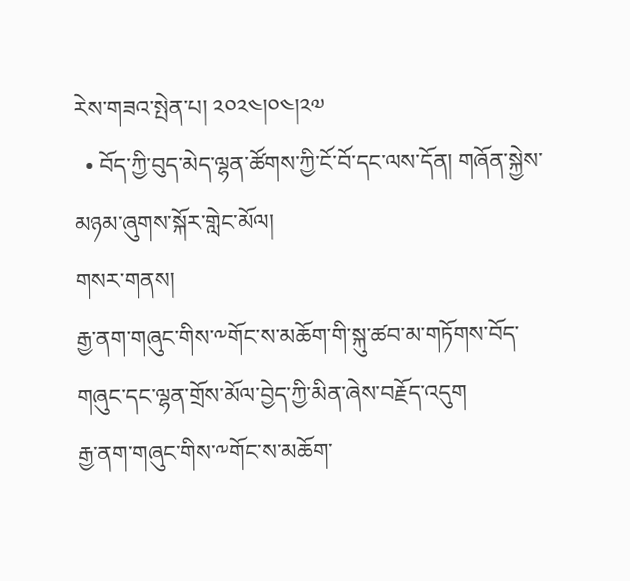རེས་གཟའ་སྤེན་པ། ༢༠༢༤།༠༤།༢༧
  • བོད་ཀྱི་བུད་མེད་ལྷན་ཚོགས་ཀྱི་ངོ་བོ་དང་ལས་དོན། གཞོན་སྐྱེས་མཉམ་ཞུགས་སྐོར་གླེང་མོལ།
གསར་གནས།
རྒྱ་ནག་གཞུང་གིས་༸གོང་ས་མཆོག་གི་སྐུ་ཚབ་མ་གཏོགས་བོད་གཞུང་དང་ལྷན་གྲོས་མོལ་བྱེད་ཀྱི་མིན་ཞེས་བརྗོད་འདུག
རྒྱ་ནག་གཞུང་གིས་༸གོང་ས་མཆོག་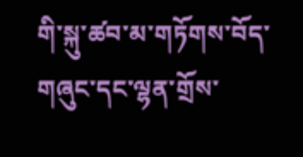གི་སྐུ་ཚབ་མ་གཏོགས་བོད་གཞུང་དང་ལྷན་གྲོས་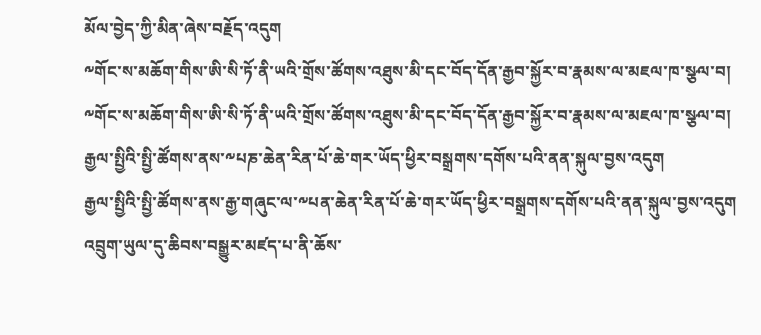མོལ་བྱེད་ཀྱི་མིན་ཞེས་བརྗོད་འདུག
༸གོང་ས་མཆོག་གིས་ཨི་སི་ཏོ་ནི་ཡའི་གྲོས་ཚོགས་འཐུས་མི་དང་བོད་དོན་རྒྱབ་སྐྱོར་བ་རྣམས་ལ་མཇལ་ཁ་སྩལ་བ།
༸གོང་ས་མཆོག་གིས་ཨི་སི་ཏོ་ནི་ཡའི་གྲོས་ཚོགས་འཐུས་མི་དང་བོད་དོན་རྒྱབ་སྐྱོར་བ་རྣམས་ལ་མཇལ་ཁ་སྩལ་བ།
རྒྱལ་སྤྱིའི་སྤྱི་ཚོགས་ནས་༸པཎ་ཆེན་རིན་པོ་ཆེ་གར་ཡོད་ཕྱིར་བསྒྲགས་དགོས་པའི་ནན་སྐུལ་བྱས་འདུག
རྒྱལ་སྤྱིའི་སྤྱི་ཚོགས་ནས་རྒྱ་གཞུང་ལ་༸པན་ཆེན་རིན་པོ་ཆེ་གར་ཡོད་ཕྱིར་བསྒྲགས་དགོས་པའི་ནན་སྐུལ་བྱས་འདུག
འབྲུག་ཡུལ་དུ་ཆིབས་བསྒྱུར་མཛད་པ་ནི་ཆོས་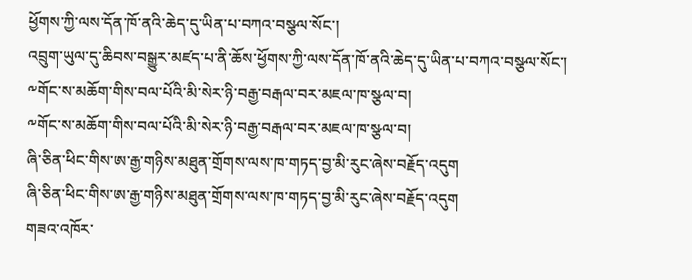ཕྱོགས་ཀྱི་ལས་དོན་ཁོ་ནའི་ཆེད་དུ་ཡིན་པ་བཀའ་བསྩལ་སོང་།
འབྲུག་ཡུལ་དུ་ཆིབས་བསྒྱུར་མཛད་པ་ནི་ཆོས་ཕྱོགས་ཀྱི་ལས་དོན་ཁོ་ནའི་ཆེད་དུ་ཡིན་པ་བཀའ་བསྩལ་སོང་།
༸གོང་ས་མཆོག་གིས་བལ་པོའི་མི་སེར་ཉི་བརྒྱ་བརྒལ་བར་མཇལ་ཁ་སྩལ་བ།
༸གོང་ས་མཆོག་གིས་བལ་པོའི་མི་སེར་ཉི་བརྒྱ་བརྒལ་བར་མཇལ་ཁ་སྩལ་བ།
ཞི་ཅིན་ཕིང་གིས་ཨ་རྒྱ་གཉིས་མཐུན་གྲོགས་ལས་ཁ་གཏད་བྱ་མི་རུང་ཞེས་བརྗོད་འདུག
ཞི་ཅིན་ཕིང་གིས་ཨ་རྒྱ་གཉིས་མཐུན་གྲོགས་ལས་ཁ་གཏད་བྱ་མི་རུང་ཞེས་བརྗོད་འདུག
གཟའ་འཁོར་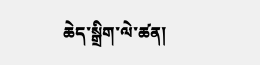ཆེད་སྒྲིག་ལེ་ཚན།